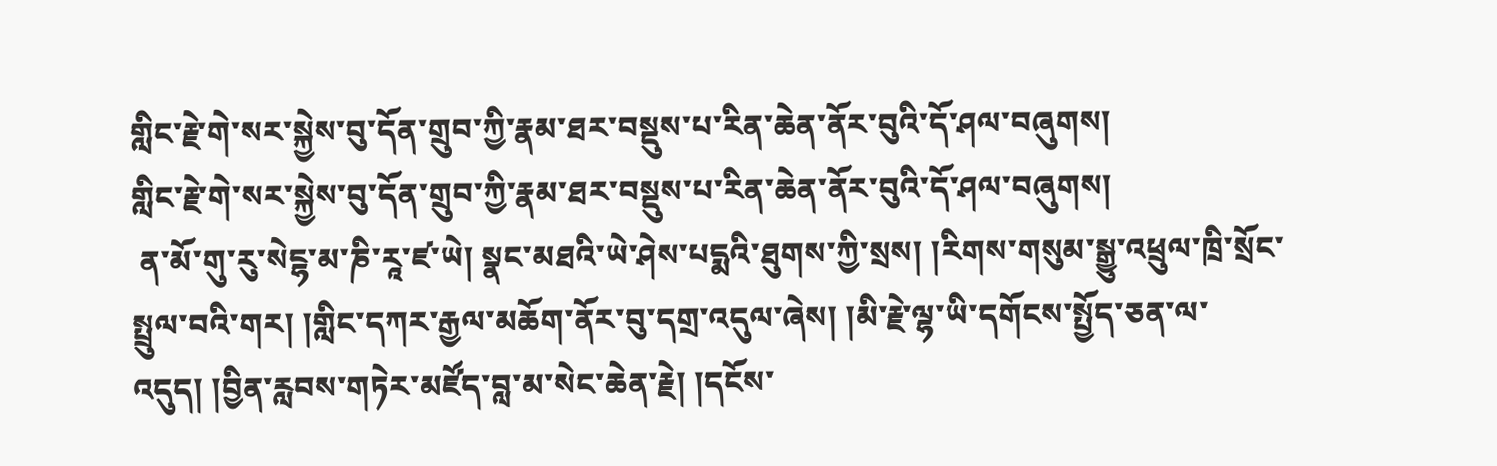གླིང་རྗེ་གེ་སར་སྐྱེས་བུ་དོན་གྲུབ་ཀྱི་རྣམ་ཐར་བསྡུས་པ་རིན་ཆེན་ནོར་བུའི་དོ་ཤལ་བཞུགས།
གླིང་རྗེ་གེ་སར་སྐྱེས་བུ་དོན་གྲུབ་ཀྱི་རྣམ་ཐར་བསྡུས་པ་རིན་ཆེན་ནོར་བུའི་དོ་ཤལ་བཞུགས།
 ན་མོ་གུ་རུ་སེངྷ་མ་ཎི་རཱ་ཛ་ཡེ། སྣང་མཐའི་ཡེ་ཤེས་པདྨའི་ཐུགས་ཀྱི་སྲས། །རིགས་གསུམ་སྒྱུ་འཕྲུལ་ཁྲི་སྲོང་སྤྲུལ་བའི་གར། །གླིང་དཀར་རྒྱལ་མཆོག་ནོར་བུ་དགྲ་འདུལ་ཞེས། །མི་རྗེ་ལྷ་ཡི་དགོངས་སྤྱོད་ཅན་ལ་འདུད། །བྱིན་རླབས་གཏེར་མཛོད་བླ་མ་སེང་ཆེན་རྗེ། །དངོས་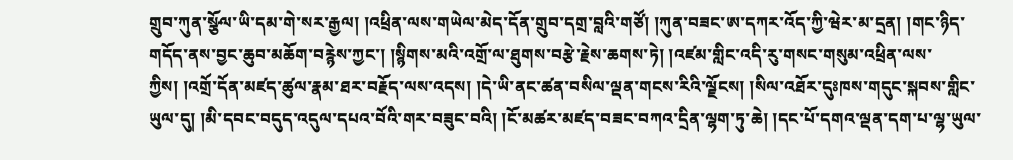གྲུབ་ཀུན་སྩོལ་ཡི་དམ་གེ་སར་རྒྱལ། །འཕྲིན་ལས་གཡེལ་མེད་དོན་གྲུབ་དགྲ་བླའི་གཙོ། །ཀུན་བཟང་ཨ་དཀར་འོད་ཀྱི་ཝེར་མ་དྲན། །གང་ཉིད་གདོད་ནས་བྱང་ཆུབ་མཆོག་བརྙེས་ཀྱང་། །སྙིགས་མའི་འགྲོ་ལ་ཐུགས་བརྩེ་རྗེས་ཆགས་ཏེ། །འཛམ་གླིང་འདི་རུ་གསང་གསུམ་འཕྲིན་ལས་ཀྱིས། །འགྲོ་དོན་མཛད་ཚུལ་རྣམ་ཐར་བརྗོད་ལས་འདས། །དེ་ཡི་ནང་ཚན་བསིལ་ལྡན་གངས་རིའི་ལྗོངས། །སིལ་འཐོར་དུཿཁས་གདུང་སྐབས་གླིང་ཡུལ་དུ། །མི་དབང་བདུད་འདུལ་དཔའ་བོའི་གར་བཟུང་བའི། །ངོ་མཚར་མཛད་བཟང་བཀའ་དྲིན་ལྷག་ཏུ་ཆེ། །དང་པོ་དགའ་ལྡན་དག་པ་ལྷ་ཡུལ་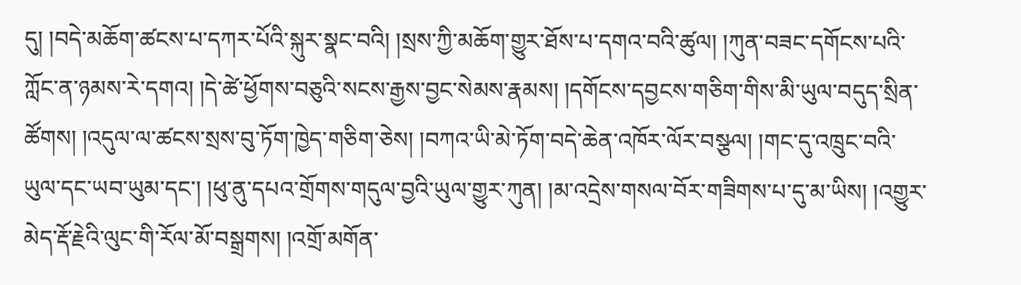དུ། །བདེ་མཆོག་ཚངས་པ་དཀར་པོའི་སྐུར་སྣང་བའི། །སྲས་ཀྱི་མཆོག་གྱུར་ཐོས་པ་དགའ་བའི་ཚུལ། །ཀུན་བཟང་དགོངས་པའི་ཀློང་ན་ཉམས་རེ་དགའ། །དེ་ཚེ་ཕྱོགས་བཅུའི་སངས་རྒྱས་བྱང་སེམས་རྣམས། །དགོངས་དབྱངས་གཅིག་གིས་མི་ཡུལ་བདུད་སྲིན་ཚོགས། །འདུལ་ལ་ཚངས་སྲས་བུ་ཏོག་ཁྱེད་གཅིག་ཅེས། །བཀའ་ཡི་མེ་ཏོག་བདེ་ཆེན་འཁོར་ལོར་བསྩལ། །གང་དུ་འཁྲུང་བའི་ཡུལ་དང་ཡབ་ཡུམ་དང་། །ཕུ་ནུ་དཔའ་གྲོགས་གདུལ་བྱའི་ཡུལ་གྱུར་ཀུན། །མ་འདྲེས་གསལ་བོར་གཟིགས་པ་དུ་མ་ཡིས། །འགྱུར་མེད་རྡོ་རྗེའི་ལུང་གི་རོལ་མོ་བསྒྲགས། །འགྲོ་མགོན་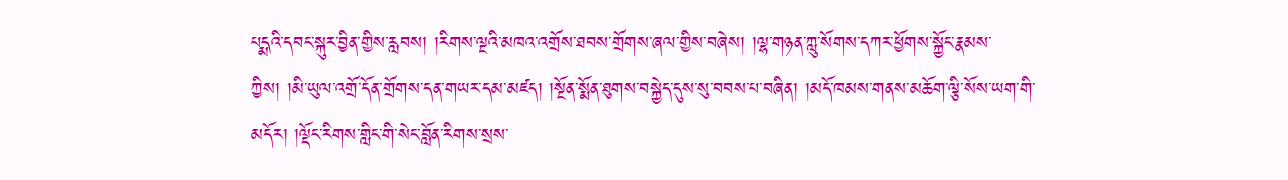པདྨའི་དབང་སྐུར་བྱིན་གྱིས་རླབས། །རིགས་ལྔའི་མཁའ་འགྲོས་ཐབས་གྲོགས་ཞལ་གྱིས་བཞེས། །ལྷ་གཉན་ཀླུ་སོགས་དཀར་ཕྱོགས་སྐྱོང་རྣམས་ཀྱིས། །མི་ཡུལ་འགྲོ་དོན་གྲོགས་དན་གཡར་དམ་མཛད། །སྔོན་སྨོན་ཐུགས་བསྐྱེད་དུས་སུ་བབས་པ་བཞིན། །མདོ་ཁམས་གནས་མཆོག་ལྕི་སོས་ཡག་གི་མདོར། །ལྡོང་རིགས་གླིང་གི་སེང་བློན་རིགས་སྲས་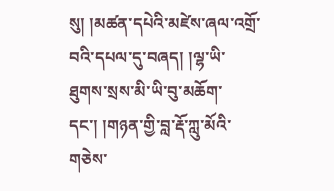སུ། །མཚན་དཔེའི་མཛེས་ཞལ་འགྲོ་བའི་དཔལ་དུ་བཞད། །ལྷ་ཡི་ཐུགས་སྲས་མི་ཡི་བུ་མཆོག་དང་། །གཉན་གྱི་བླ་རྡོ་ཀླུ་མོའི་གཅེས་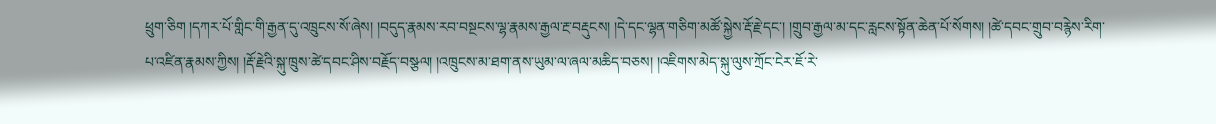ཕྲུག་ཅིག །དཀར་པོ་གླིང་གི་རྒྱན་དུ་འཁྲུངས་སོ་ཞེས། །བདུད་རྣམས་རབ་བསྔངས་ལྷ་རྣམས་རྒྱལ་རྔ་བརྡུངས། །དེ་དང་ལྷན་གཅིག་མཚོ་སྐྱེས་རྡོ་རྗེ་དང་། །གྲུབ་རྒྱལ་མ་དང་རླངས་སྟོན་ཆེན་པོ་སོགས། །ཚེ་དབང་གྲུབ་བརྙེས་རིག་པ་འཛིན་རྣམས་ཀྱིས། །རྡོ་རྗེའི་སྐུ་ཁྲུས་ཚེ་དབང་ཤིས་བརྗོད་བསྩལ། །འཁྲུངས་མ་ཐག་ནས་ཡུམ་ལ་ཞལ་མཆིད་བཅས། །འཇིགས་མེད་སྐུ་ལུས་ཀྲོང་ངེར་ཇོ་རེ་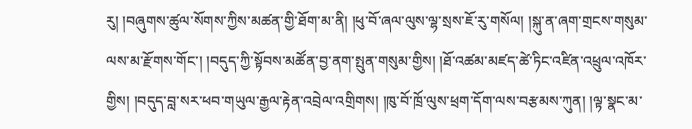རུ། །བཞུགས་ཚུལ་སོགས་ཀྱིས་མཚན་གྱི་ཐོག་མ་ནི། །ཕུ་བོ་ཞལ་ལུས་ལྷ་སྲས་ཇོ་རུ་གསོལ། །སྐུ་ན་ཞག་གྲངས་གསུམ་ལས་མ་རྫོགས་གོང་། །བདུད་ཀྱི་སྟོབས་མཚོན་བྱ་ནག་སྤུན་གསུམ་གྱིས། །ཐོ་འཚམ་མཛད་ཚེ་ཏིང་འཛིན་འཕྲུལ་འཁོར་གྱིས། །བདུད་བླ་སར་ཕབ་གཡུལ་རྒྱལ་རྟེན་འབྲེལ་འགྲིགས། །ཁུ་བོ་ཁྲོ་ལུས་ཕྲག་དོག་ལས་བརྩམས་ཀུན། །ལྟ་སྣང་མ་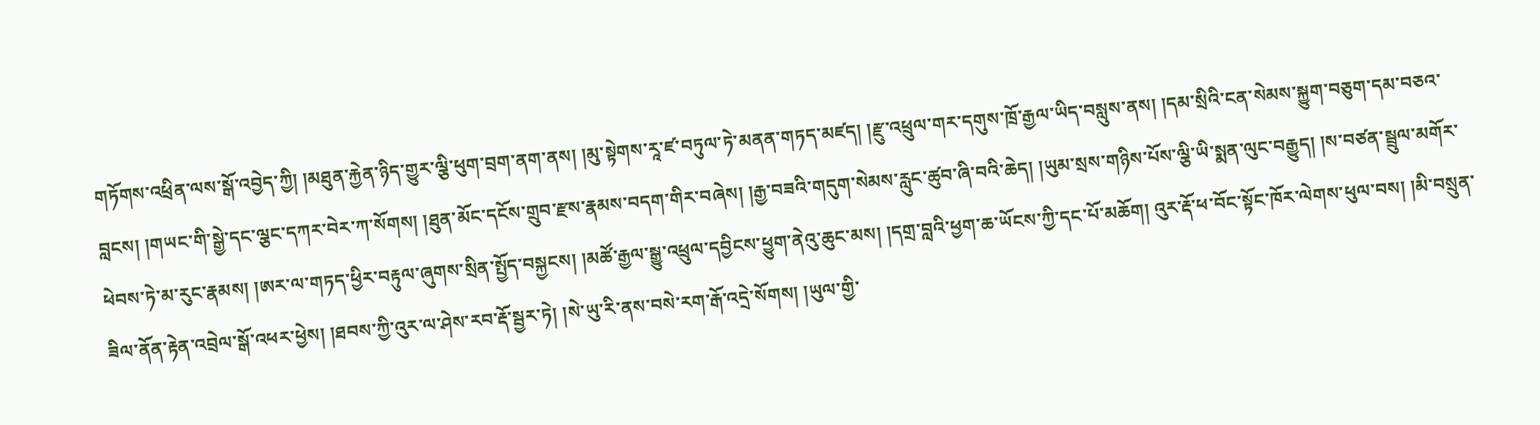གཏོགས་འཕྲིན་ལས་སྒོ་འབྱེད་ཀྱི། །མཐུན་རྐྱེན་ཉིད་གྱུར་ལྕི་ཕུག་བྲག་ནག་ནས། །མུ་སྟེགས་རཱ་ཛ་བཏུལ་ཏེ་མནན་གཏད་མཛད། །རྫུ་འཕྲུལ་གར་དགུས་ཁྲོ་རྒྱལ་ཡིད་བསླུས་ནས། །དམ་སྲིའི་ངན་སེམས་སྐྱུག་བཅུག་དམ་བཅའ་བླངས། །གཡང་གི་སྒྱེ་དང་ལྕང་དཀར་བེར་ཀ་སོགས། །ཐུན་མོང་དངོས་གྲུབ་རྫས་རྣམས་བདག་གིར་བཞེས། །རྒྱ་བཟའི་གདུག་སེམས་རླུང་ཚུབ་ཞི་བའི་ཆེད། །ཡུམ་སྲས་གཉིས་པོས་ལྕི་ཡི་སྨན་ལུང་བརྒྱུད། །ས་བཙན་སྦྲུལ་མགོར་ཕེབས་ཏེ་མ་རུང་རྣམས། །ཨར་ལ་གཏད་ཕྱིར་བརྟུལ་ཞུགས་སྲིན་སྤྱོད་བསྐྱངས། །མཚོ་རྒྱལ་སྒྱུ་འཕྲུལ་དབྱིངས་ཕྱུག་ནེའུ་ཆུང་མས། །དགྲ་བླའི་ཕྱག་ཆ་ཡོངས་ཀྱི་དང་པོ་མཆོག། འུར་རྡོ་ཕ་བོང་སྟོང་ཁོར་ལེགས་ཕུལ་བས། །མི་བསྲུན་ཟིལ་ནོན་རྟེན་འབྲེལ་སྒོ་འཕར་ཕྱེས། །ཐབས་ཀྱི་འུར་ལ་ཤེས་རབ་རྡོ་སྦྱར་ཏེ། །སེ་ཡུ་རི་ནས་བསེ་རག་རྒོ་འདྲེ་སོགས། །ཡུལ་གྱི་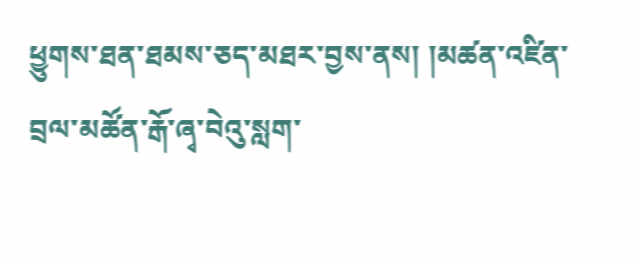ཕྱུགས་ཐན་ཐམས་ཅད་མཐར་བྱས་ནས། །མཚན་འཛིན་བྲལ་མཚོན་རྒོ་ཞྭ་བེའུ་སླག་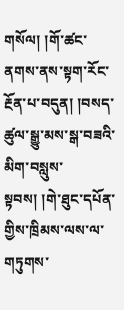གསོལ། །གོ་ཚང་ནགས་ནས་སྟག་རོང་རྔོན་པ་བདུན། །བསད་ཚུལ་སྒྱུ་མས་སྒ་བཟའི་མིག་བསླུས་སྟབས། །གེ་ཐུང་དཔོན་གྱིས་ཁྲིམས་ལས་ལ་གཏུགས་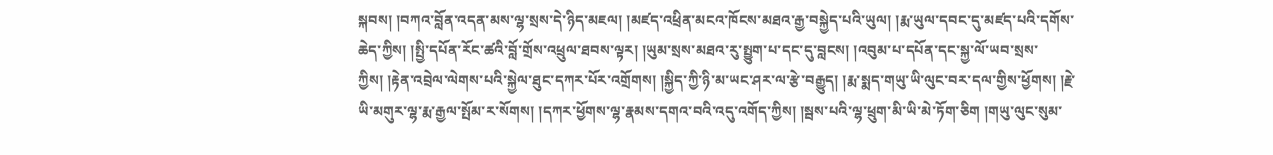སྐབས། །བཀའ་བློན་འདན་མས་ལྷ་སྲས་དེ་ཉིད་མཇལ། །མཛད་འཕྲིན་མངའ་ཁོངས་མཐའ་རྒྱ་བསྐྱེད་པའི་ཡུལ། །རྨ་ཡུལ་དབང་དུ་མཛད་པའི་དགོས་ཆེད་ཀྱིས། །སྤྱི་དཔོན་རོང་ཚའི་བློ་གྲོས་འཕྲུལ་ཐབས་ལྟར། །ཡུམ་སྲས་མཐའ་རུ་སྤྱུག་པ་དང་དུ་བླངས། །འབུམ་པ་དཔོན་དང་སྐྱ་ལོ་ཡབ་སྲས་ཀྱིས། །རྟེན་འབྲེལ་ལེགས་པའི་སྐྱེལ་ཐུང་དཀར་པོར་འགྲོགས། །སྐྱིད་ཀྱི་ཉི་མ་ཡང་ཤར་ལ་རྩེ་བརྒྱུད། །རྨ་སྨད་གཡུ་ཡི་ལུང་བར་དལ་གྱིས་ཕྱོགས། །རྗེ་ཡི་མགུར་ལྷ་རྨ་རྒྱལ་སྤོམ་ར་སོགས། །དཀར་ཕྱོགས་ལྷ་རྣམས་དགའ་བའི་འདུ་འགོད་ཀྱིས། །སྦས་པའི་ལྷ་ཕྲུག་མི་ཡི་མེ་ཏོག་ཅིག །གཡུ་ལུང་སུམ་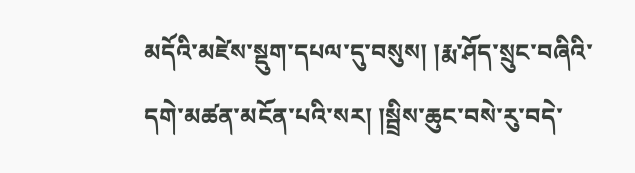མདོའི་མཛེས་སྡུག་དཔལ་དུ་བསུས། །རྨ་ཤོད་སྲུང་བཞིའི་དགེ་མཚན་མངོན་པའི་སར། །སྦྲིས་ཆུང་བསེ་རུ་བདེ་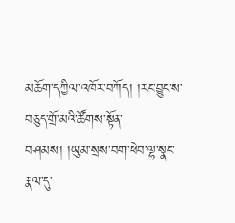མཆོག་དཀྱིལ་འཁོར་བཀོད། །རང་བྱུང་ས་བཅུད་གྲོ་མའི་ཚོགས་སྟོན་བཤམས། །ཡུམ་སྲས་བག་ཕེབ་ལྷ་སྣང་རྣལ་དུ་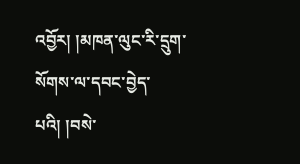འབྱོར། །མཁན་ལུང་རི་དྲུག་སོགས་ལ་དབང་བྱེད་པའི། །བསེ་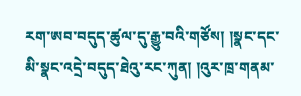རག་ཨབ་བདུད་ཚུལ་དུ་རྒྱུ་བའི་གཙོས། །སྣང་དང་མི་སྣང་འདྲེ་བདུད་ཐེའུ་རང་ཀུན། །འུར་ཁྲ་གནམ་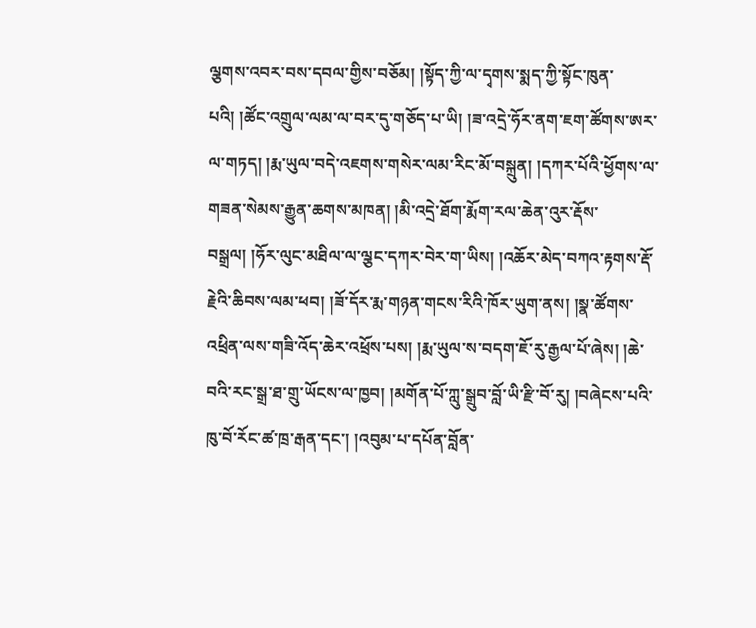ལྕགས་འབར་བས་དབལ་གྱིས་བཅོམ། །སྟོད་ཀྱི་ལ་དྭགས་སྨད་ཀྱི་སྟོང་ཁུན་པའི། །ཚོང་འགྲུལ་ལམ་ལ་བར་དུ་གཅོད་པ་ཡི། །ཟ་འདྲེ་ཧོར་ནག་ཇག་ཚོགས་ཨར་ལ་གཏད། །རྨ་ཡུལ་བདེ་འཇགས་གསེར་ལམ་རིང་མོ་བསྐྲུན། །དཀར་པོའི་ཕྱོགས་ལ་གཟན་སེམས་རྒྱུན་ཆགས་མཁན། །མི་འདྲེ་ཐོག་རྨོག་རལ་ཆེན་འུར་རྡོས་བསྒྲལ། །ཧོར་ལུང་མཐིལ་ལ་ལྕང་དཀར་བེར་ག་ཡིས། །འཆོར་མེད་བཀའ་རྟགས་རྡོ་རྗེའི་ཆིབས་ལམ་ཕབ། །ཟོ་དོར་རྨ་གཉན་གངས་རིའི་ཁོར་ཡུག་ནས། །སྣ་ཚོགས་འཕྲིན་ལས་གཟི་འོད་ཆེར་འཕྲོས་པས། །རྨ་ཡུལ་ས་བདག་ཇོ་རུ་རྒྱལ་པོ་ཞེས། །ཆེ་བའི་རང་སྒྲ་ཐ་གྲུ་ཡོངས་ལ་ཁྱབ། །མགོན་པོ་ཀླུ་སྒྲུབ་བློ་ཡི་རྫི་བོ་རུ། །བཞེངས་པའི་ཁུ་བོ་རོང་ཚ་ཁྲ་རྒན་དང་། །འབུམ་པ་དཔོན་བློན་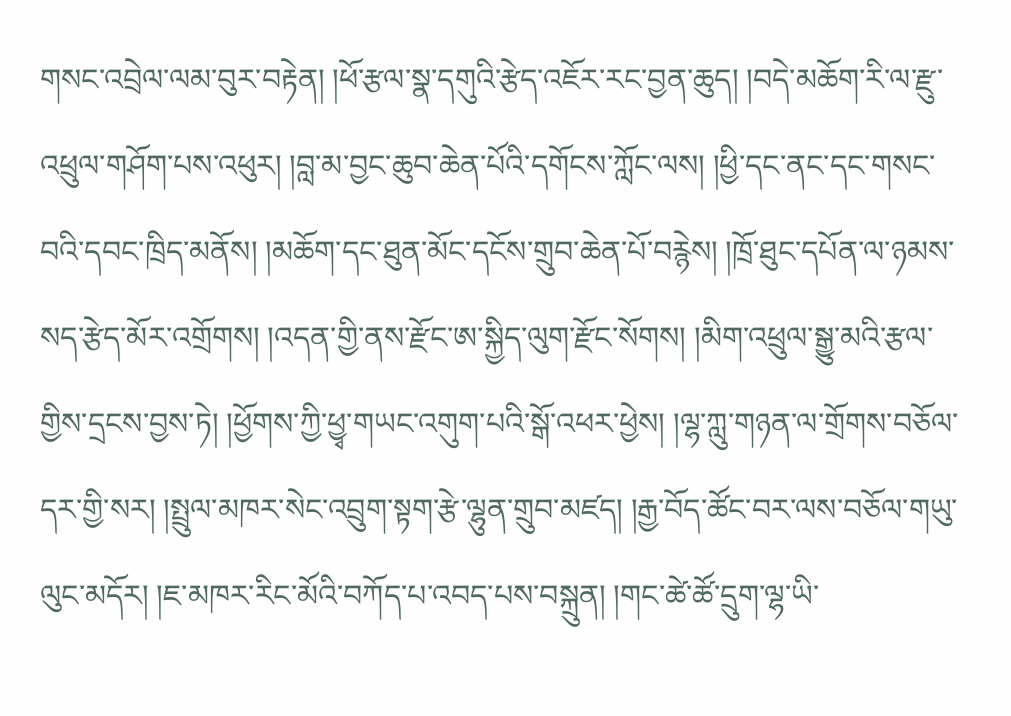གསང་འབྲེལ་ལམ་བུར་བརྟེན། །ཕོ་རྩལ་སྣ་དགུའི་རྩེད་འཇོར་རང་བྱན་ཆུད། །བདེ་མཆོག་རི་ལ་རྫུ་འཕྲུལ་གཤོག་པས་འཕུར། །བླ་མ་བྱང་ཆུབ་ཆེན་པོའི་དགོངས་ཀློང་ལས། །ཕྱི་དང་ནང་དང་གསང་བའི་དབང་ཁྲིད་མནོས། །མཆོག་དང་ཐུན་མོང་དངོས་གྲུབ་ཆེན་པོ་བརྙེས། །ཁྲོ་ཐུང་དཔོན་ལ་ཉམས་སད་རྩེད་མོར་འགྲོགས། །འདན་གྱི་ནས་རྫོང་ཨ་སྐྱིད་ལུག་རྫོང་སོགས། །མིག་འཕྲུལ་སྒྱུ་མའི་རྩལ་གྱིས་དྲངས་བྱས་ཏེ། །ཕྱོགས་ཀྱི་ཕྱྭ་གཡང་འགུག་པའི་སྒོ་འཕར་ཕྱེས། །ལྷ་ཀླུ་གཉན་ལ་གྲོགས་བཅོལ་དར་གྱི་སར། །སྤྲུལ་མཁར་སེང་འབྲུག་སྟག་རྩེ་ལྷུན་གྲུབ་མཛད། །རྒྱ་བོད་ཚོང་བར་ལས་བཅོལ་གཡུ་ལུང་མདོར། །ཇ་མཁར་རིང་མོའི་བཀོད་པ་འབད་པས་བསྐྲུན། །གང་ཚེ་ཚོ་དྲུག་ལྷ་ཡི་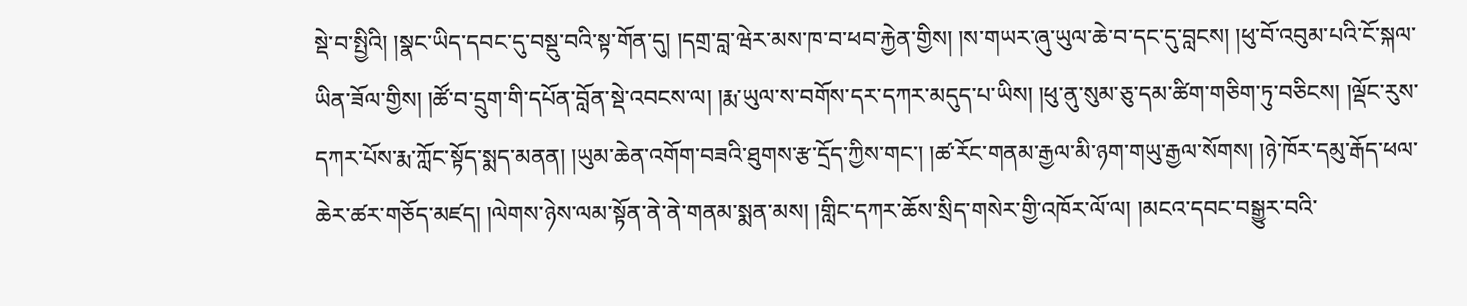སྡེ་བ་སྤྱིའི། །སྣང་ཡིད་དབང་དུ་བསྡུ་བའི་སྟ་གོན་དུ། །དགྲ་བླ་ཝེར་མས་ཁ་བ་ཕབ་རྐྱེན་གྱིས། །ས་གཡར་ཞུ་ཡུལ་ཆེ་བ་དང་དུ་བླངས། །ཕུ་བོ་འབུམ་པའི་ངོ་སྐལ་ཡིན་ཟོལ་གྱིས། །ཚོ་བ་དྲུག་གི་དཔོན་བློན་སྡེ་འབངས་ལ། །རྨ་ཡུལ་ས་བགོས་དར་དཀར་མདུད་པ་ཡིས། །ཕུ་ནུ་སུམ་ཅུ་དམ་ཚིག་གཅིག་ཏུ་བཅིངས། །ལྡོང་རུས་དཀར་པོས་རྨ་ཀློང་སྟོད་སྨད་མནན། །ཡུམ་ཆེན་འགོག་བཟའི་ཐུགས་རྩ་དྲོད་ཀྱིས་གང་། །ཚ་རོང་གནམ་རྒྱལ་མི་ཉག་གཡུ་རྒྱལ་སོགས། །ཉེ་ཁོར་དམུ་རྒོད་ཕལ་ཆེར་ཚར་གཅོད་མཛད། །ལེགས་ཉེས་ལམ་སྟོན་ནེ་ནེ་གནམ་སྨན་མས། །གླིང་དཀར་ཆོས་སྲིད་གསེར་གྱི་འཁོར་ལོ་ལ། །མངའ་དབང་བསྒྱུར་བའི་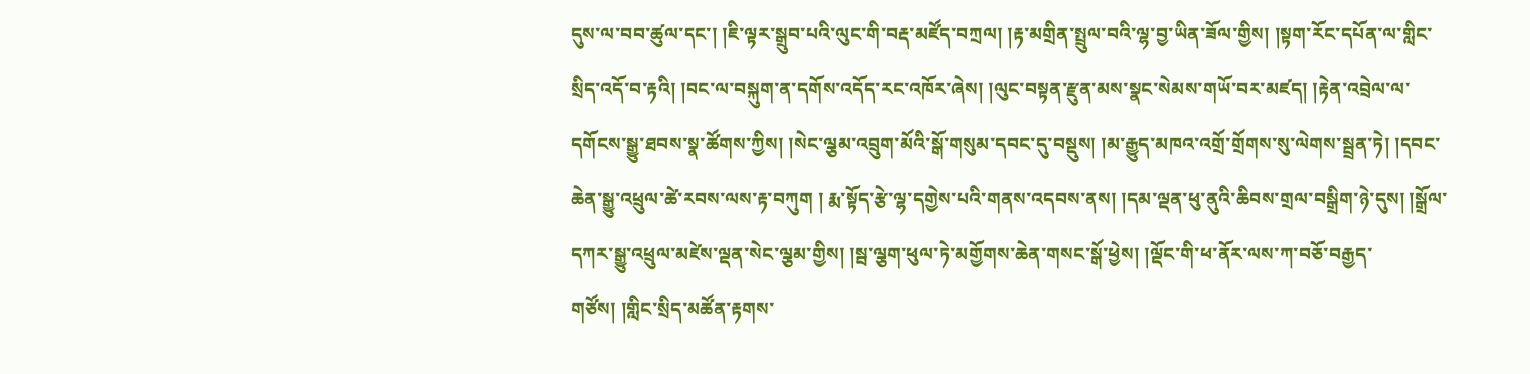དུས་ལ་བབ་ཚུལ་དང་། །ཇི་ལྟར་སྒྲུབ་པའི་ལུང་གི་བརྡ་མཛོད་བཀྲལ། །རྟ་མགྲིན་སྤྲུལ་བའི་ལྷ་བྱ་ཡིན་ཟོལ་གྱིས། །སྟག་རོང་དཔོན་ལ་གླིང་སྲིད་འདོ་བ་རྟའི། །བང་ལ་བསྐུག་ན་དགོས་འདོད་རང་འཁོར་ཞེས། །ལུང་བསྟན་རྫུན་མས་སྣང་སེམས་གཡོ་བར་མཛད། །རྟེན་འབྲེལ་ལ་དགོངས་སྒྱུ་ཐབས་སྣ་ཚོགས་ཀྱིས། །སེང་ལྕམ་འབྲུག་མོའི་སྒོ་གསུམ་དབང་དུ་བསྡུས། །མ་རྒྱུད་མཁའ་འགྲོ་གྲོགས་སུ་ལེགས་སྦྲན་ཏེ། །དབང་ཆེན་སྒྱུ་འཕྲུལ་ཚེ་རབས་ལས་རྟ་བཀུག ། རྨ་སྟོད་རྩེ་ལྷ་དགྱེས་པའི་གནས་འདབས་ནས། །དམ་ལྡན་ཕུ་ནུའི་ཆིབས་གྲལ་བསྒྲིག་ཉེ་དུས། །སྒྲོལ་དཀར་སྒྱུ་འཕྲུལ་མཛེས་ལྡན་སེང་ལྕམ་གྱིས། །སྦ་ལྕག་ཕུལ་ཏེ་མགྱོགས་ཆེན་གསང་སྒོ་ཕྱེས། །ལྡོང་གི་ཕ་ནོར་ལས་ཀ་བཅོ་བརྒྱད་གཙོས། །གླིང་སྲིད་མཚོན་རྟགས་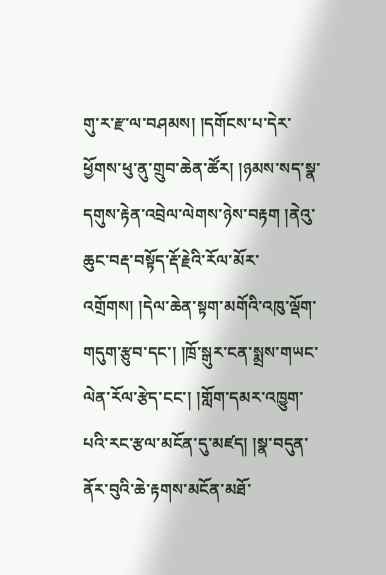གུ་ར་རྫ་ལ་བཤམས། །དགོངས་པ་དེར་ཕྱོགས་ཕུ་ནུ་གྲུབ་ཆེན་ཚོར། །ཉམས་སད་སྣ་དགུས་རྟེན་འབྲེལ་ལེགས་ཉེས་བརྟག །ནེའུ་ཆུང་བརྡ་བསྟོད་རྡོ་རྗེའི་རོལ་མོར་འགྲོགས། །དེལ་ཆེན་སྟག་མགོའི་འཁུ་ལྡོག་གདུག་རྩུབ་དང་། །ཁྲོ་སྒུར་ངན་སྨྲས་གཡང་ལེན་རོལ་རྩེད་ངང་། །གློག་དམར་འཁྱུག་པའི་རང་རྩལ་མངོན་དུ་མཛད། །སྣ་བདུན་ནོར་བུའི་ཆེ་རྟགས་མངོན་མཐོ་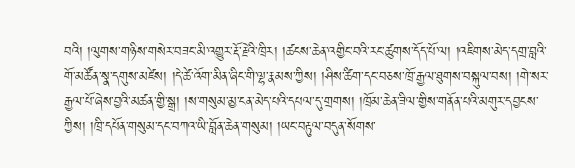བའི། །ལུགས་གཉིས་གསེར་བཟང་མི་འགྱུར་རྡོ་རྗེའི་ཁྲིར། །ཚངས་ཆེན་འགྱིང་བའི་རང་ཚུགས་དོད་པོ་ལ། །འཇིགས་མེད་དགྲ་བླའི་གོ་མཚོན་སྣ་དགུས་མཛེས། །དེ་ཚེ་འོག་མིན་ཞིང་གི་ལྷ་རྣམས་ཀྱིས། །ཤིས་ཚིག་དང་བཅས་ཁྲོ་རྒྱལ་ཐུགས་བསྐུལ་བས། །གེ་སར་རྒྱལ་པོ་ཞེས་བྱའི་མཚན་གྱི་སྒྲ། །ས་གསུམ་མྱ་ངན་མེད་པའི་དཔལ་དུ་གྲགས། །ཁྲོམ་ཆེན་ཟིལ་གྱིས་གནོན་པའི་མགུར་དབྱངས་ཀྱིས། །ཁྲི་དཔོན་གསུམ་དང་བཀའ་ཡི་བློན་ཆེན་གསུམ། །ཡང་བརྟུལ་བདུན་སོགས་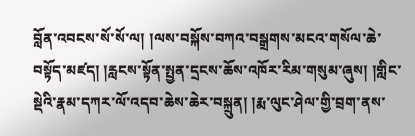བློན་འབངས་སོ་སོ་ལ། །ལས་བསྐོས་བཀའ་བསྒྲགས་མངའ་གསོལ་ཆེ་བསྟོད་མཛད། །རླངས་སྟོན་སྤྱན་དྲངས་ཆོས་འཁོར་རིམ་གསུམ་ཞུས། །གླིང་སྡེའི་རྣམ་དཀར་ལོ་འདབ་ཆེས་ཆེར་བསྐྲུན། །རྨ་ལུང་ཤེལ་གྱི་བྲག་ནས་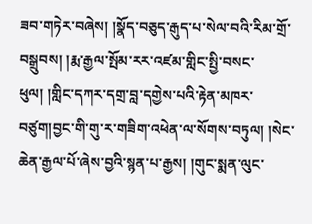ཟབ་གཏེར་བཞེས། །སྣོད་བཅུད་རྒུད་པ་སེལ་བའི་རིམ་གྲོ་བསྒྲུབས། །རྨ་རྒྱལ་སྤོམ་རར་འཛམ་གླིང་སྤྱི་བསང་ཕུལ། །གླིང་དཀར་དགྲ་བླ་དགྱེས་པའི་རྟེན་མཁར་བཙུག།བྱང་གི་གུ་ར་གཟིག་འཕེན་ལ་སོགས་བཏུལ། །སེང་ཆེན་རྒྱལ་པོ་ཞེས་བྱའི་སྙན་པ་རྒྱས། །གུང་སྨན་ལུང་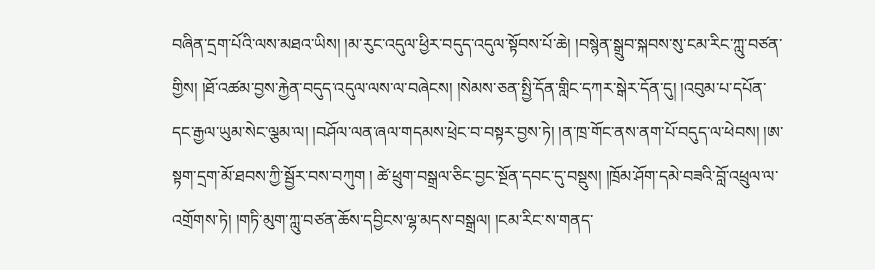བཞིན་དྲག་པོའི་ལས་མཐའ་ཡིས། །མ་རུང་འདུལ་ཕྱིར་བདུད་འདུལ་སྟོབས་པོ་ཆེ། །བསྙེན་སྒྲུབ་སྐབས་སུ་ངམ་རིང་ཀླུ་བཙན་གྱིས། །ཐོ་འཚམ་བྱས་རྐྱེན་བདུད་འདུལ་ལས་ལ་བཞེངས། །སེམས་ཅན་སྤྱི་དོན་གླིང་དཀར་སྒེར་དོན་དུ། །འབུམ་པ་དཔོན་དང་རྒྱལ་ཡུམ་སེང་ལྕམ་ལ། །བཤོལ་ལན་ཞལ་གདམས་ཕྲེང་བ་བསྟར་བྱས་ཏེ། །ན་ཁྲ་གོང་ནས་ནག་པོ་བདུད་ལ་ཕེབས། །ཨ་སྟག་དྲག་མོ་ཐབས་ཀྱི་སྦྱོར་བས་བཀུག ། ཚེ་ཕྲུག་བསྒྲལ་ཅིང་བྱང་སྔོན་དབང་དུ་བསྡུས། །ཁྲོམ་ཤོག་དམེ་བཟའི་བློ་འཕྲུལ་ལ་འགྲོགས་ཏེ། །གཏི་མུག་ཀླུ་བཙན་ཆོས་དབྱིངས་ལྷ་མདས་བསྒྲལ། །ངམ་རིང་ས་གནད་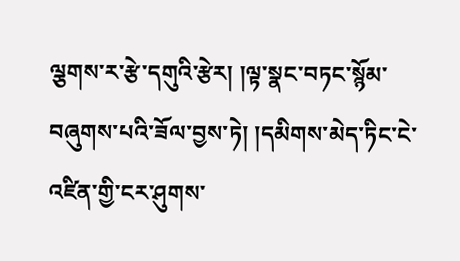ལྕགས་ར་རྩེ་དགུའི་རྩེར། །ལྟ་སྣང་བཏང་སྙོམ་བཞུགས་པའི་ཟོལ་བྱས་ཏེ། །དམིགས་མེད་ཏིང་ངེ་འཛིན་གྱི་ངར་ཤུགས་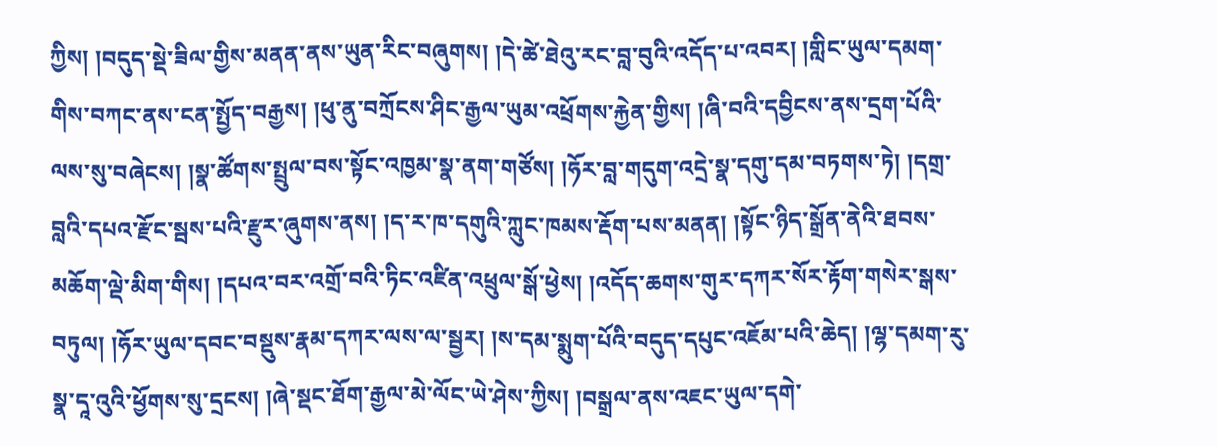ཀྱིས། །བདུད་སྡེ་ཟིལ་གྱིས་མནན་ནས་ཡུན་རིང་བཞུགས། །དེ་ཚེ་ཐེའུ་རང་བླ་བུའི་འདོད་པ་འབར། །གླིང་ཡུལ་དམག་གིས་བཀང་ནས་ངན་སྤྱོད་བརྒྱས། །ཕུ་ནུ་བཀྲོངས་ཤིང་རྒྱལ་ཡུམ་འཕྲོགས་རྐྱེན་གྱིས། །ཞི་བའི་དབྱིངས་ནས་དྲག་པོའི་ལས་སུ་བཞེངས། །སྣ་ཚོགས་སྤྲུལ་བས་སྟོང་འཁྱམ་སྣ་ནག་གཙོས། །ཧོར་བླ་གདུག་འདྲེ་སྣ་དགུ་དམ་བཏགས་ཏེ། །དགྲ་བླའི་དཔའ་རྫོང་སྦས་པའི་རྫུར་ཞུགས་ནས། །ད་ར་ཁ་དགུའི་ཀླུང་ཁམས་རྡོག་པས་མནན། །སྟོང་ཉིད་སྒྲོན་ནེའི་ཐབས་མཆོག་ལྡེ་མིག་གིས། །དཔའ་བར་འགྲོ་བའི་ཏིང་འཛིན་འཕྲུལ་སྒོ་ཕྱེས། །འདོད་ཆགས་གུར་དཀར་སོར་རྟོག་གསེར་སྒས་བཏུལ། །ཧོར་ཡུལ་དབང་བསྡུས་རྣམ་དཀར་ལས་ལ་སྦྱར། །ས་དམ་སྨུག་པོའི་བདུད་དཔུང་འཇོམ་པའི་ཆེད། །ལྷ་དམག་རུ་སྣ་དཱ་འུའི་ཕྱོགས་སུ་དྲངས། །ཞེ་སྡང་ཐོག་རྒྱལ་མེ་ལོང་ཡེ་ཤེས་ཀྱིས། །བསྒྲལ་ནས་འཇང་ཡུལ་དགེ་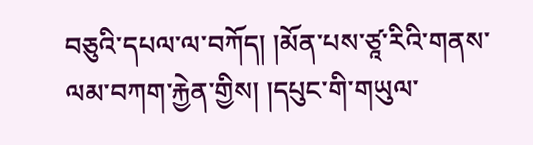བཅུའི་དཔལ་ལ་བཀོད། །མོན་པས་ཙཱ་རིའི་གནས་ལམ་བཀག་རྐྱེན་གྱིས། །དཔུང་གི་གཡུལ་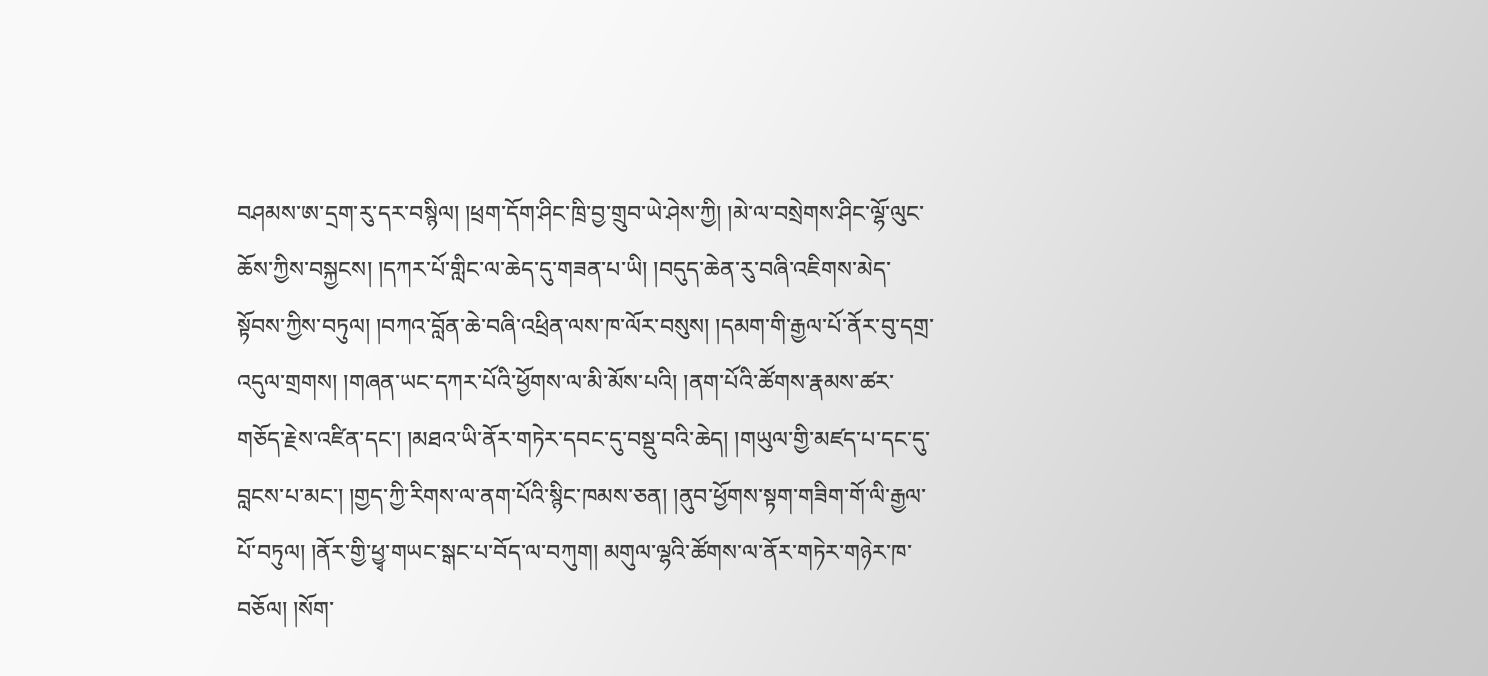བཤམས་ཨ་དྲག་རུ་དར་བསྙིལ། །ཕྲག་དོག་ཤིང་ཁྲི་བྱ་གྲུབ་ཡེ་ཤེས་ཀྱི། །མེ་ལ་བསྲེགས་ཤིང་ལྷོ་ལུང་ཆོས་ཀྱིས་བསྐྱངས། །དཀར་པོ་གླིང་ལ་ཆེད་དུ་གཟན་པ་ཡི། །བདུད་ཆེན་རུ་བཞི་འཇིགས་མེད་སྟོབས་ཀྱིས་བཏུལ། །བཀའ་བློན་ཆེ་བཞི་འཕྲིན་ལས་ཁ་ལོར་བསུས། །དམག་གི་རྒྱལ་པོ་ནོར་བུ་དགྲ་འདུལ་གྲགས། །གཞན་ཡང་དཀར་པོའི་ཕྱོགས་ལ་མི་མོས་པའི། །ནག་པོའི་ཚོགས་རྣམས་ཚར་གཅོད་རྗེས་འཛིན་དང་། །མཐའ་ཡི་ནོར་གཏེར་དབང་དུ་བསྡུ་བའི་ཆེད། །གཡུལ་གྱི་མཛད་པ་དང་དུ་བླངས་པ་མང་། །གྱད་ཀྱི་རིགས་ལ་ནག་པོའི་སྙིང་ཁམས་ཅན། །ནུབ་ཕྱོགས་སྟག་གཟིག་གོ་ལི་རྒྱལ་པོ་བཏུལ། །ནོར་གྱི་ཕྱྭ་གཡང་སྒང་པ་བོད་ལ་བཀུག། མགུལ་ལྷའི་ཚོགས་ལ་ནོར་གཏེར་གཉེར་ཁ་བཅོལ། །སོག་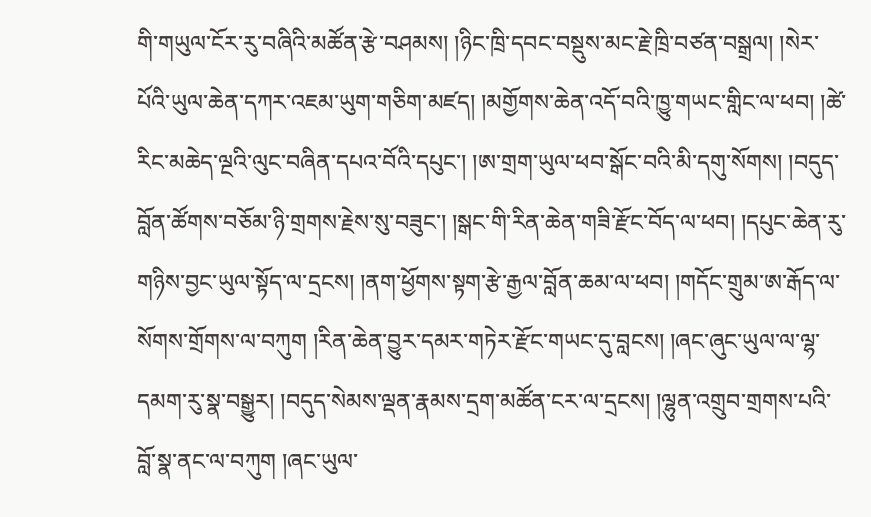གི་གཡུལ་ངོར་རུ་བཞིའི་མཚོན་རྩེ་བཤམས། །ཉིང་ཁྲི་དབང་བསྡུས་མང་རྗེ་ཁྲི་བཙན་བསྒྲལ། །སེར་པོའི་ཡུལ་ཆེན་དཀར་འཇམ་ཡུག་གཅིག་མཛད། །མགྱོགས་ཆེན་འདོ་བའི་ཁྱུ་གཡང་གླིང་ལ་ཕབ། །ཚེ་རིང་མཆེད་ལྔའི་ལུང་བཞིན་དཔའ་བོའི་དཔུང་། །ཨ་གྲག་ཡུལ་ཕབ་སྒོང་བའི་མི་དགུ་སོགས། །བདུད་བློན་ཚོགས་བཅོམ་ཉི་གྲགས་རྗེས་སུ་བཟུང་། །སྒང་གི་རིན་ཆེན་གཟི་རྫོང་བོད་ལ་ཕབ། །དཔུང་ཆེན་རུ་གཉིས་བྱང་ཡུལ་སྟོད་ལ་དྲངས། །ནག་ཕྱོགས་སྟག་རྩེ་རྒྱལ་བློན་ཆམ་ལ་ཕབ། །གདོང་གྲུམ་ཨ་རྒོད་ལ་སོགས་གྲོགས་ལ་བཀུག །རིན་ཆེན་བྱུར་དམར་གཏེར་རྫོང་གཡང་དུ་བླངས། །ཞང་ཞུང་ཡུལ་ལ་ལྷ་དམག་རུ་སྣ་བསྒྱུར། །བདུད་སེམས་ལྡན་རྣམས་དྲག་མཚོན་ངར་ལ་དྲངས། །ལྷུན་འགྲུབ་གྲགས་པའི་བློ་སྣ་ནང་ལ་བཀུག །ཞང་ཡུལ་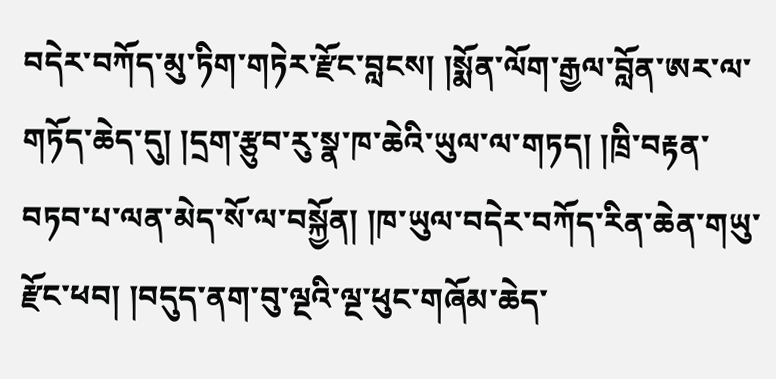བདེར་བཀོད་མུ་ཏིག་གཏེར་རྫོང་བླངས། །སྨོན་ལོག་རྒྱལ་བློན་ཨར་ལ་གཏོད་ཆེད་དུ། །དྲག་རྩུབ་རུ་སྣ་ཁ་ཆེའི་ཡུལ་ལ་གཏད། །ཁྲི་བརྟན་བཏབ་པ་ལན་མེད་སོ་ལ་བསྐྱོན། །ཁ་ཡུལ་བདེར་བཀོད་རིན་ཆེན་གཡུ་རྫོང་ཕབ། །བདུད་ནག་བུ་ལྔའི་ལྔ་ཕུང་གཞོམ་ཆེད་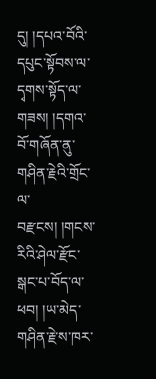དུ། །དཔའ་བོའི་དཔུང་སྟོབས་ལ་དྭགས་སྟོད་ལ་གཟས། །དགའ་བོ་གཞོན་ནུ་གཤིན་རྗེའི་གྲོང་ལ་བརྫངས། །གངས་རིའི་ཤེལ་རྫོང་སྒང་པ་བོད་ལ་ཕབ། །ཡ་མེད་གཤིན་རྗེ་ས་ཁར་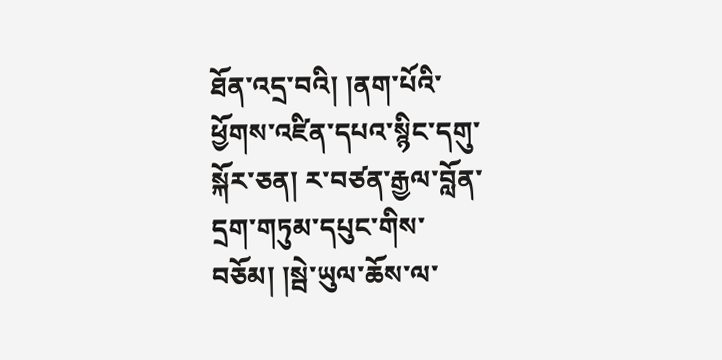ཐོན་འདྲ་བའི། །ནག་པོའི་ཕྱོགས་འཛིན་དཔའ་སྙིང་དགུ་སྐོར་ཅན། ར་བཙན་རྒྱལ་བློན་དྲག་གཏུམ་དཔུང་གིས་བཅོམ། །སྦེ་ཡུལ་ཆོས་ལ་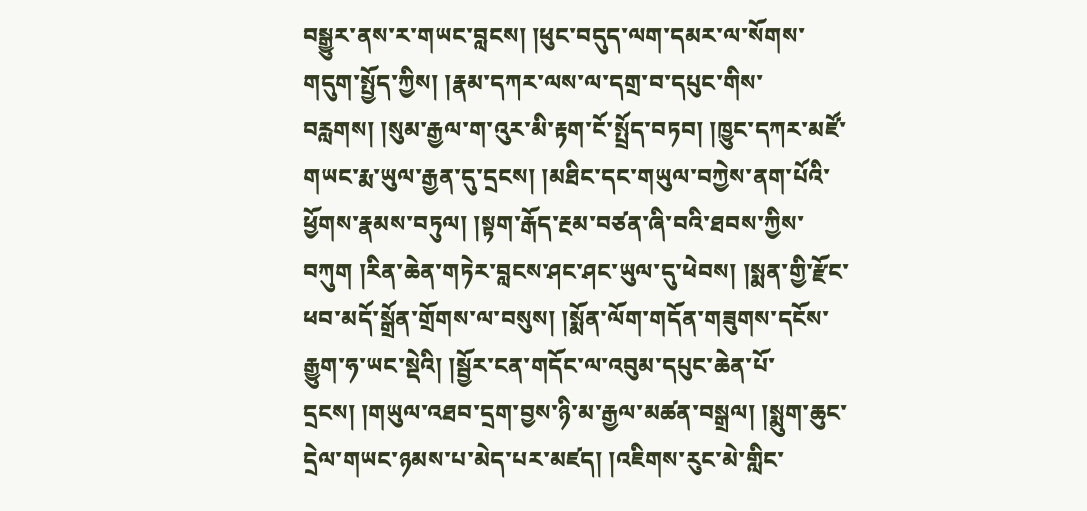བསྒྱུར་ནས་ར་གཡང་བླངས། །ཕུང་བདུད་ལག་དམར་ལ་སོགས་གདུག་སྤྱོད་ཀྱིས། །རྣམ་དཀར་ལས་ལ་དགྲ་བ་དཔུང་གིས་བརླགས། །སུམ་རྒྱལ་ག་འུར་མི་རྟག་ངོ་སྤྲོད་བཏབ། །ཁྱུང་དཀར་མཛོ་གཡང་རྨ་ཡུལ་རྒྱན་དུ་དྲངས། །མཐིང་དང་གཡུལ་བཀྱེས་ནག་པོའི་ཕྱོགས་རྣམས་བཏུལ། །སྟག་རྒོད་རྔམ་བཙན་ཞི་བའི་ཐབས་ཀྱིས་བཀུག །རིན་ཆེན་གཏེར་བླངས་ཤང་ཤང་ཡུལ་དུ་ཕེབས། །སྨན་གྱི་རྫོང་ཕབ་མདོ་སྒྲོན་གྲོགས་ལ་བསུས། །སྨོན་ལོག་གདོན་གཟུགས་དངོས་རྒྱུག་ཧ་ཡང་སྡེའི། །སྦྱོར་ངན་གདོང་ལ་འབུམ་དཔུང་ཆེན་པོ་དྲངས། །གཡུལ་འཐབ་དྲག་བྱས་ཉི་མ་རྒྱལ་མཚན་བསྒྲལ། །སྨུག་ཆུང་དྲེལ་གཡང་ཉམས་པ་མེད་པར་མཛད། །འཇིགས་རུང་མེ་གླིང་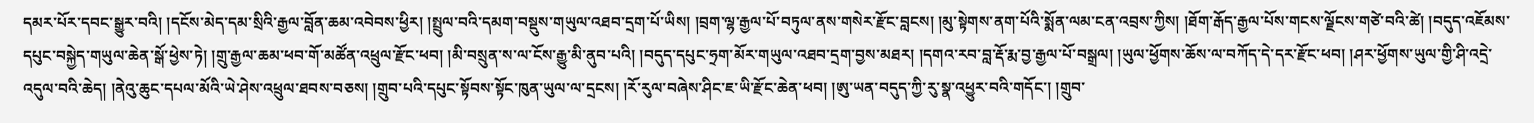དམར་པོར་དབང་སྒྱུར་བའི། །དངོས་མེད་དམ་སྲིའི་རྒྱལ་བློན་ཆམ་འབེབས་ཕྱིར། །སྤྲུལ་བའི་དམག་བསྡུས་གཡུལ་འཐབ་དྲག་པོ་ཡིས། །བྲག་ལྷ་རྒྱལ་པོ་བཏུལ་ནས་གསེར་རྫོང་བླངས། །མུ་སྟེགས་ནག་པོའི་སྨོན་ལམ་ངན་འབྲས་ཀྱིས། །ཐོག་རྒོད་རྒྱལ་པོས་གངས་ལྗོངས་གཙེ་བའི་ཚེ། །བདུད་འཇོམས་དཔུང་བསྐྱེད་གཡུལ་ཆེན་སྒོ་ཕྱེས་ཏེ། །གྲུ་རྒྱལ་ཆམ་ཕབ་གོ་མཚོན་འཕྲུལ་རྫོང་ཕབ། །མི་བསྲུན་ས་ལ་ངོས་རྒྱུ་མི་ནུབ་པའི། །བདུད་དཔུང་ཧྲག་མོར་གཡུལ་འཐབ་དྲག་བྱས་མཐར། །དགའ་རབ་བླ་རྡོ་རྨ་བྱ་རྒྱལ་པོ་བསྒྲལ། །ཡུལ་ཕྱོགས་ཆོས་ལ་བཀོད་དེ་དར་རྫོང་ཕབ། །ཤར་ཕྱོགས་ཡུལ་གྱི་ཤི་འདྲེ་འདུལ་བའི་ཆེད། །ནེའུ་ཆུང་དཔལ་མོའི་ཡེ་ཤེས་འཕྲུལ་ཐབས་བཅས། །གྲུབ་པའི་དཔུང་སྟོབས་སྟོང་ཁུན་ཡུལ་ལ་དྲངས། །རོ་རུལ་བཞེས་ཤིང་ཇ་ཡི་རྫོང་ཆེན་ཕབ། །ཨུ་ཡན་བདུད་ཀྱི་རུ་སྣ་འཕྱུར་བའི་གདོང་། །གྲུབ་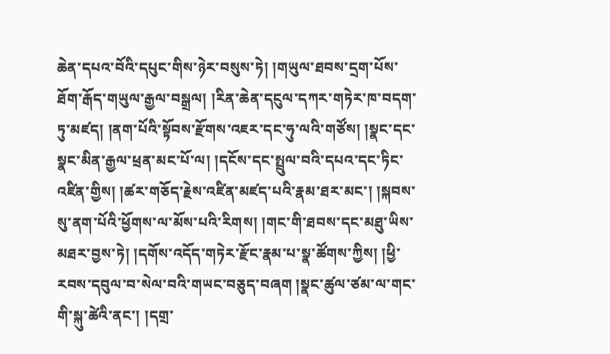ཆེན་དཔའ་བོའི་དཔུང་གིས་ཉེར་བསུས་ཏེ། །གཡུལ་ཐབས་དྲག་པོས་ཐོག་རྒོད་གཡུལ་རྒྱལ་བསྒྲལ། །རིན་ཆེན་དངུལ་དཀར་གཏེར་ཁ་བདག་ཏུ་མཛད། །ནག་པོའི་སྟོབས་རྫོགས་འཇར་དང་ཧུ་ལའི་གཙོས། །སྣང་དང་སྣང་མིན་རྒྱལ་ཕྲན་མང་པོ་ལ། །དངོས་དང་སྤྲུལ་བའི་དཔའ་དང་ཏིང་འཛིན་གྱིས། །ཚར་གཅོད་རྗེས་འཛིན་མཛད་པའི་རྣམ་ཐར་མང་། །སྐབས་སུ་ནག་པོའི་ཕྱོགས་ལ་མོས་པའི་རིགས། །གང་གི་ཐབས་དང་མཐུ་ཡིས་མཐར་བྱས་ཏེ། །དགོས་འདོད་གཏེར་རྫོང་རྣམ་པ་སྣ་ཚོགས་ཀྱིས། །ཕྱི་རབས་དབུལ་བ་སེལ་བའི་གཡང་བཅུད་བཞག །སྣང་ཚུལ་ཙམ་ལ་གང་གི་སྐུ་ཚེའི་ནང་། །དགྲ་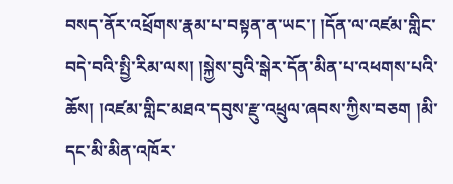བསད་ནོར་འཕྲོགས་རྣམ་པ་བསྟན་ན་ཡང་། །དོན་ལ་འཛམ་གླིང་བདེ་བའི་སྤྱི་རིམ་ལས། །སྐྱེས་བུའི་སྒེར་དོན་མིན་པ་འཕགས་པའི་ཆོས། །འཛམ་གླིང་མཐའ་དབུས་རྫུ་འཕྲུལ་ཞབས་ཀྱིས་བཅག །མི་དང་མི་མིན་འཁོར་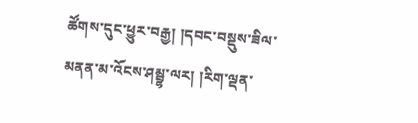ཚོགས་དུང་ཕྱུར་བརྒྱ། །དབང་བསྡུས་ཟིལ་མནན་མ་འོངས་ཤམྦྷ་ལར། །རིག་ལྡན་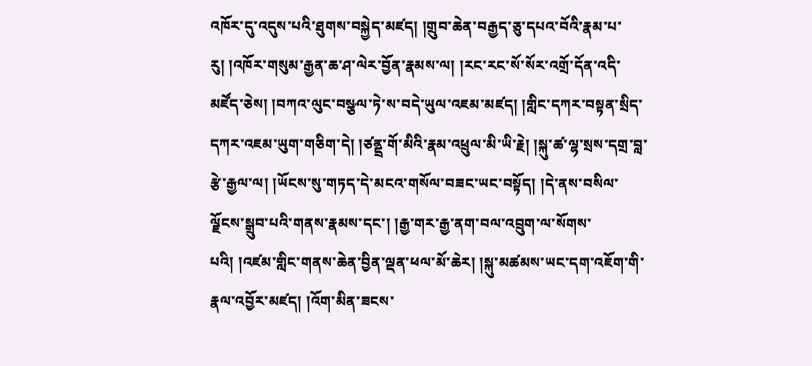འཁོར་དུ་འདུས་པའི་ཐུགས་བསྐྱེད་མཛད། །གྲུབ་ཆེན་བརྒྱད་ཅུ་དཔའ་བོའི་རྣམ་པ་རུ། །འཁོར་གསུམ་རྒྱན་ཆ་ཤ་ལེར་བྱོན་རྣམས་ལ། །རང་རང་སོ་སོར་འགྲོ་དོན་འདི་མཛོད་ཅེས། །བཀའ་ལུང་བསྩལ་ཏེ་ས་བདེ་ཡུལ་འཇམ་མཛད། །གླིང་དཀར་བསྟན་སྲིད་དཀར་འཇམ་ཡུག་གཅིག་དེ། །ཙནྡྲ་གོ་མིའི་རྣམ་འཕྲུལ་མི་ཡི་རྗེ། །སྐུ་ཚ་ལྷ་སྲས་དགྲ་བླ་རྩེ་རྒྱལ་ལ། །ཡོངས་སུ་གཏད་དེ་མངའ་གསོལ་བཟང་ཡང་བསྟོད། །དེ་ནས་བསིལ་ལྗོངས་སྒྲུབ་པའི་གནས་རྣམས་དང་། །རྒྱ་གར་རྒྱ་ནག་བལ་འབྲུག་ལ་སོགས་པའི། །འཛམ་གླིང་གནས་ཆེན་བྱིན་ལྡན་ཕལ་མོ་ཆེར། །སྐུ་མཚམས་ཡང་དག་འཇོག་གི་རྣལ་འབྱོར་མཛད། །འོག་མིན་ཟངས་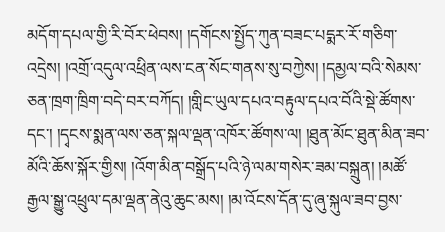མདོག་དཔལ་གྱི་རི་བོར་ཕེབས། །དགོངས་སྤྱོད་ཀུན་བཟང་པདྨར་རོ་གཅིག་འདྲེས། །འགྲོ་འདུལ་འཕྲིན་ལས་ངན་སོང་གནས་སུ་བཀྱེས། །དམྱལ་བའི་སེམས་ཅན་ཁྲག་ཁྲིག་བདེ་བར་བཀོད། །གླིང་ཡུལ་དཔའ་བརྟུལ་དཔའ་བོའི་སྡེ་ཚོགས་དང་། །དྭངས་སྨན་ལས་ཅན་སྐལ་ལྡན་འཁོར་ཚོགས་ལ། །ཐུན་མོང་ཐུན་མིན་ཟབ་མོའི་ཆོས་སྐོར་གྱིས། །འོག་མིན་བསྒྲོད་པའི་ཉེ་ལམ་གསེར་ཟམ་བསྐྲུན། །མཚོ་རྒྱལ་སྒྱུ་འཕྲུལ་དམ་ལྡན་ནེའུ་ཆུང་མས། །མ་འོངས་དོན་དུ་ཞུ་སྐུལ་ཟབ་བྱས་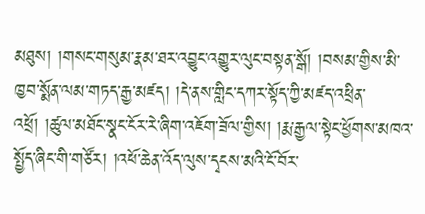མཐུས། །གསང་གསུམ་རྣམ་ཐར་འབྱུང་འགྱུར་ལུང་བསྟན་སྒོ། །བསམ་གྱིས་མི་ཁྱབ་སྨོན་ལམ་གཏད་རྒྱ་མཛད། །དེ་ནས་གླིང་དཀར་སྟོད་ཀྱི་མཛད་འཕྲིན་འཕྲོ། །ཚུལ་མཐོང་སྣང་ངོར་རེ་ཞིག་འཇོག་ཟོལ་གྱིས། །རྨ་རྒྱལ་སྟེང་ཕྱོགས་མཁའ་སྤྱོད་ཞིང་གི་གཙོར། །འཕོ་ཆེན་འོད་ལུས་དྭངས་མའི་ངོ་བོར་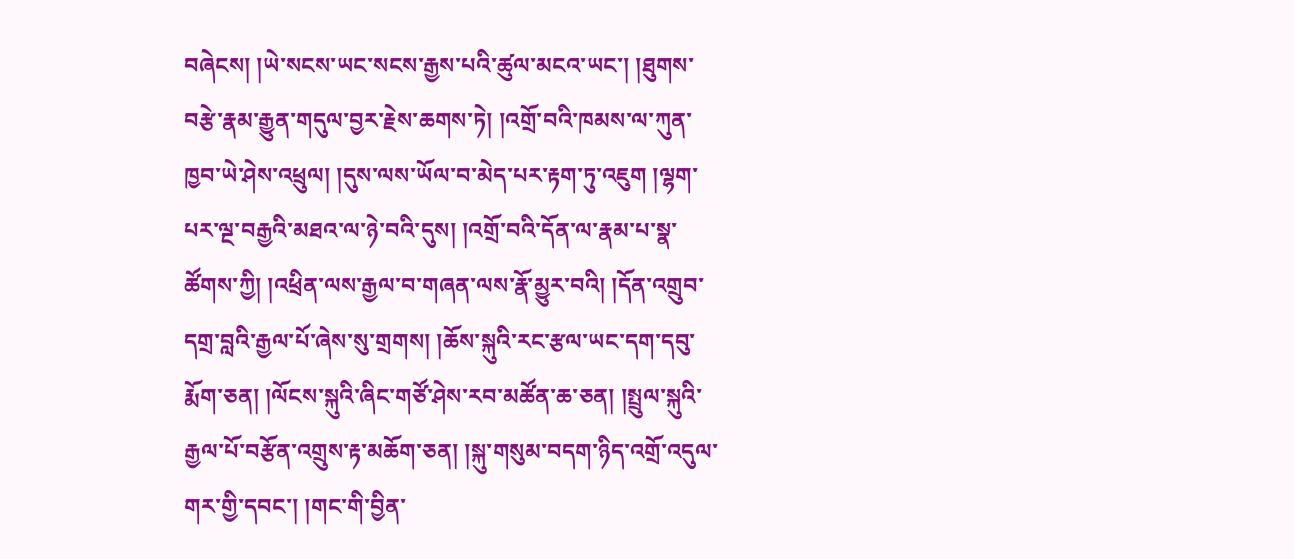བཞེངས། །ཡེ་སངས་ཡང་སངས་རྒྱས་པའི་ཚུལ་མངའ་ཡང་། །ཐུགས་བརྩེ་རྣམ་རྒྱུན་གདུལ་བྱར་རྗེས་ཆགས་ཏེ། །འགྲོ་བའི་ཁམས་ལ་ཀུན་ཁྱབ་ཡེ་ཤེས་འཕྲུལ། །དུས་ལས་ཡོལ་བ་མེད་པར་རྟག་ཏུ་འཇུག །ལྷག་པར་ལྔ་བརྒྱའི་མཐའ་ལ་ཉེ་བའི་དུས། །འགྲོ་བའི་དོན་ལ་རྣམ་པ་སྣ་ཚོགས་ཀྱི། །འཕྲིན་ལས་རྒྱལ་བ་གཞན་ལས་རྣོ་མྱུར་བའི། །དོན་འགྲུབ་དགྲ་བླའི་རྒྱལ་པོ་ཞེས་སུ་གྲགས། །ཆོས་སྐུའི་རང་རྩལ་ཡང་དག་དབུ་རྨོག་ཅན། །ལོངས་སྐུའི་ཞིང་གཙོ་ཤེས་རབ་མཚོན་ཆ་ཅན། །སྤྲུལ་སྐུའི་རྒྱལ་པོ་བརྩོན་འགྲུས་རྟ་མཆོག་ཅན། །སྐུ་གསུམ་བདག་ཉིད་འགྲོ་འདུལ་གར་གྱི་དབང་། །གང་གི་བྱིན་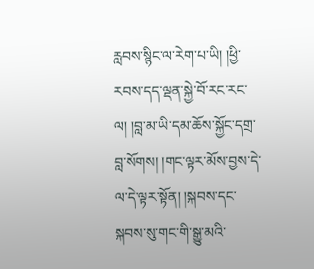རླབས་སྙིང་ལ་རེག་པ་ཡི། །ཕྱི་རབས་དད་ལྡན་སྐྱེ་བོ་རང་རང་ལ། །བླ་མ་ཡི་དམ་ཆོས་སྐྱོང་དགྲ་བླ་སོགས། །གང་ལྟར་མོས་བྱས་དེ་ལ་དེ་ལྟར་སྟོན། །སྐབས་དང་སྐབས་སུ་གང་གི་སྒྱུ་མའི་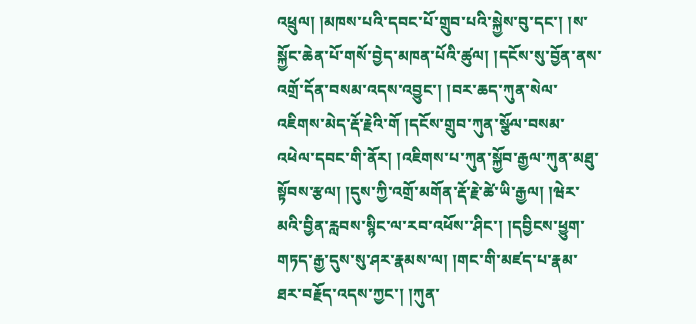འཕྲུལ། །མཁས་པའི་དབང་པོ་གྲུབ་པའི་སྐྱེས་བུ་དང་། །ས་སྐྱོང་ཆེན་པོ་གསོ་བྱེད་མཁན་པོའི་ཚུལ། །དངོས་སུ་བྱོན་ནས་འགྲོ་དོན་བསམ་འདས་འབྱུང་། །བར་ཆད་ཀུན་སེལ་འཇིགས་མེད་རྡོ་རྗེའི་གོ །དངོས་གྲུབ་ཀུན་སྩོལ་བསམ་འཕེལ་དབང་གི་ནོར། །འཇིགས་པ་ཀུན་སྐྱོབ་རྒྱལ་ཀུན་མཐུ་སྟོབས་རྩལ། །དུས་ཀྱི་འགྲོ་མགོན་རྡོ་རྗེ་ཚེ་ཡི་རྒྱལ། །ཝེར་མའི་བྱིན་རླབས་སྙིང་ལ་རབ་འཕོས་་ཤིང་། །དབྱིངས་ཕྱུག་གཏད་རྒྱ་དུས་སུ་ཤར་རྣམས་ལ། །གང་གི་མཛད་པ་རྣམ་ཐར་བརྗོད་འདས་ཀྱང་། །ཀུན་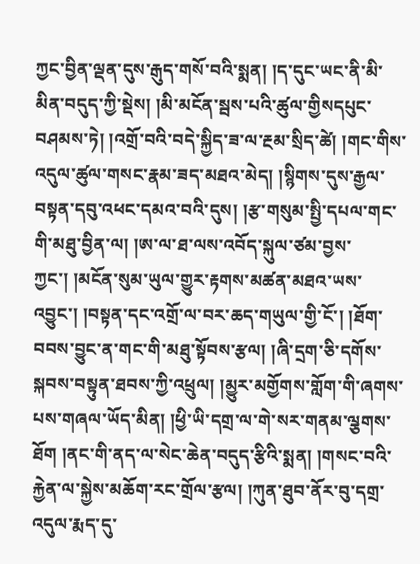ཀྱང་བྱིན་ལྡན་དུས་རྒུད་གསོ་བའི་སྨན། །ད་དུང་ཡང་ནི་མི་མིན་བདུད་ཀྱི་སྡེས། །མི་མངོན་སྦས་པའི་ཚུལ་གྱིསདཔུང་བཤམས་ཏེ། །འགྲོ་བའི་བདེ་སྐྱིད་ཟ་ལ་རྔམ་སྲིད་ཚེ། །གང་གིས་འདུལ་ཚུལ་གསང་རྣམ་ཟད་མཐའ་མེད། །སྙིགས་དུས་རྒྱལ་བསྟན་དབུ་འཕང་དམའ་བའི་དུས། །རྩ་གསུམ་སྤྱི་དཔལ་གང་གི་མཐུ་བྱིན་ལ། །ཨ་ལ་ཐ་ལས་འབོད་སྐུལ་ཙམ་བྱས་ཀྱང་། །མངོན་སུམ་ཡུལ་གྱུར་རྟགས་མཚན་མཐའ་ཡས་འབྱུང་། །བསྟན་དང་འགྲོ་ལ་བར་ཆད་གཡུལ་གྱི་ངོ་། །ཐོག་བབས་བྱུང་ན་གང་གི་མཐུ་སྟོབས་རྩལ། །ཞི་དྲག་ཅི་དགོས་སྐབས་བསྟུན་ཐབས་ཀྱི་འཕྲུལ། །མྱུར་མགྱོགས་གློག་གི་ཞགས་པས་གཞལ་ཡོད་མིན། །ཕྱི་ཡི་དགྲ་ལ་གེ་སར་གནམ་ལྕགས་ཐོག །ནང་གི་ནད་ལ་སེང་ཆེན་བདུད་རྩིའི་སྨན། །གསང་བའི་རྐྱེན་ལ་སྐྱེས་མཆོག་རང་གྲོལ་རྩལ། །ཀུན་ཐུབ་ནོར་བུ་དགྲ་འདུལ་རྨད་དུ་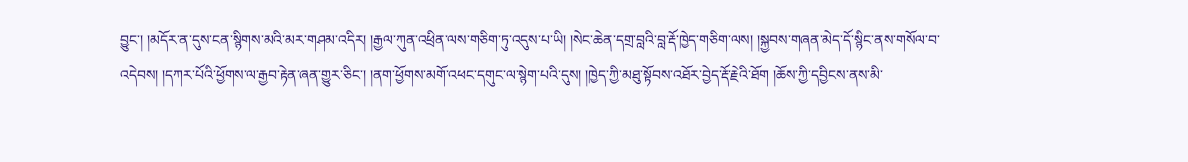བྱུང་། །མདོར་ན་དུས་ངན་སྙིགས་མའི་མར་གཤམ་འདིར། །རྒྱལ་ཀུན་འཕྲིན་ལས་གཅིག་ཏུ་འདུས་པ་ཡི། །སེང་ཆེན་དགྲ་བླའི་བླ་རྡོ་ཁྱེད་གཅིག་ལས། །སྐྱབས་གཞན་མེད་དོ་སྙིང་ནས་གསོལ་བ་འདེབས། །དཀར་པོའི་ཕྱོགས་ལ་རྒྱབ་རྟེན་ཞན་གྱུར་ཅིང་། །ནག་ཕྱོགས་མགོ་འཕང་དགུང་ལ་སྙེག་པའི་དུས། །ཁྱེད་ཀྱི་མཐུ་སྟོབས་འཐོར་བྱེད་རྡོ་རྗེའི་ཐོག །ཆོས་ཀྱི་དབྱིངས་ནས་མི་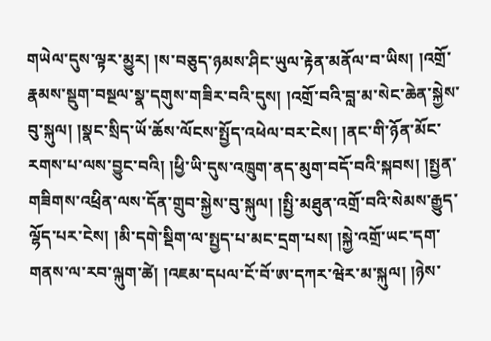གཡེལ་དུས་ལྟར་མྱུར། །ས་བཅུད་ཉམས་ཤིང་ཡུལ་རྟེན་མནོལ་བ་ཡིས། །འགྲོ་རྣམས་སྡུག་བསྔལ་སྣ་དགུས་གཟིར་བའི་དུས། །འགྲོ་བའི་བླ་མ་སེང་ཆེན་སྐྱེས་བུ་སྐུལ། །སྣང་སྲིད་ཡོ་ཆོས་ལོངས་སྤྱོད་འཕེལ་བར་ངེས། །ནང་གི་ཉོན་མོང་རགས་པ་ལས་བྱུང་བའི། །ཕྱི་ཡི་དུས་འཁྲུག་ནད་མུག་བདོ་བའི་སྐབས། །སྤྱན་གཟིགས་འཕྲིན་ལས་དོན་གྲུབ་སྐྱེས་བུ་སྐུལ། །སྤྱི་མཐུན་འགྲོ་བའི་སེམས་རྒྱུད་ལྷོད་པར་ངེས། །མི་དགེ་སྡིག་ལ་སྤྱད་པ་མང་དྲག་པས། །སྐྱེ་འགྲོ་ཡང་དག་གནས་ལ་རབ་ལྐུག་ཚེ། །འཇམ་དཔལ་ངོ་བོ་ཨ་དཀར་ཝེར་མ་སྐུལ། །ཉེས་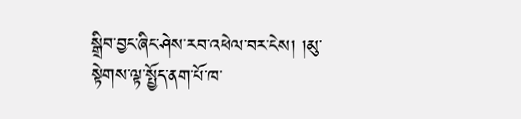སྒྲིབ་བྱང་ཞིང་ཤེས་རབ་འཕེལ་བར་ངེས། །མུ་སྟེགས་ལྟ་སྤྱོད་ནག་པོ་ཁ་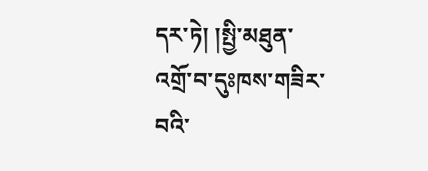དར་ཏེ། །སྤྱི་མཐུན་འགྲོ་བ་དུཿཁས་གཟིར་བའི་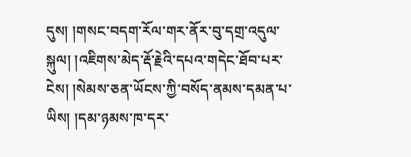དུས། །གསང་བདག་རོལ་གར་ནོར་བུ་དགྲ་འདུལ་སྐུལ། །འཇིགས་མེད་རྡོ་རྗེའི་དཔའ་གདེང་ཐོབ་པར་ངེས། །སེམས་ཅན་ཡོངས་ཀྱི་བསོད་ནམས་དམན་པ་ཡིས། །དམ་ཉམས་ཁ་དར་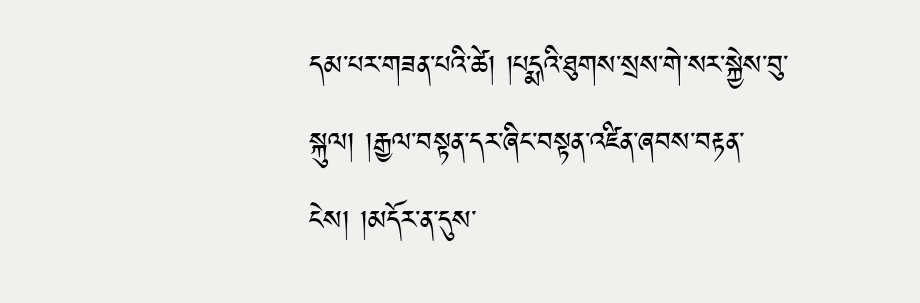དམ་པར་གཟན་པའི་ཚེ། །པདྨའི་ཐུགས་སྲས་གེ་སར་སྐྱེས་བུ་སྐུལ། །རྒྱལ་བསྟན་དར་ཞིང་བསྟན་འཛིན་ཞབས་བརྟན་ངེས། །མདོར་ན་དུས་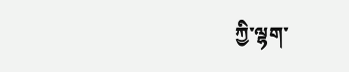ཀྱི་ལྷག་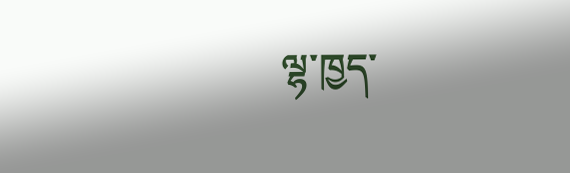ལྷ་ཁྱད་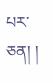པར་ཅན། །